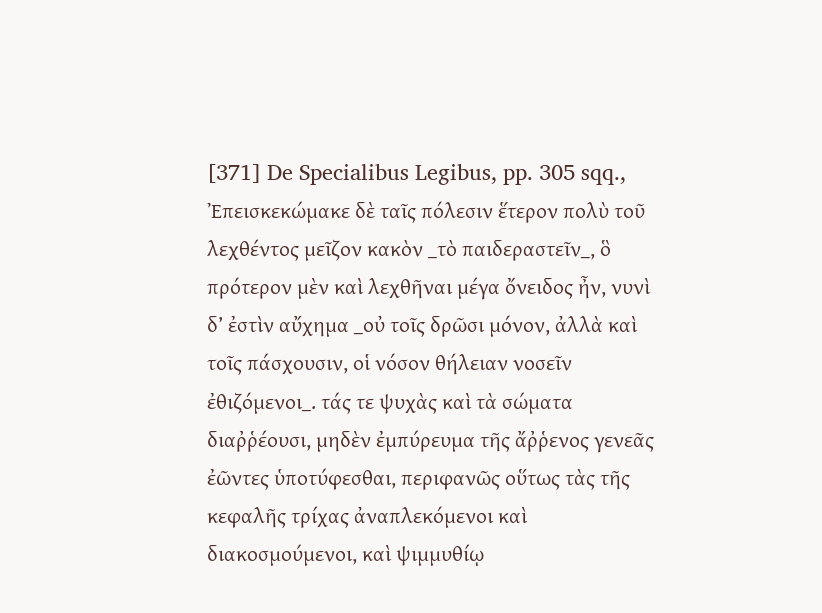[371] De Specialibus Legibus, pp. 305 sqq., Ἐπεισκεκώμακε δὲ ταῖς πόλεσιν ἕτερον πολὺ τοῦ λεχθέντος μεῖζον κακὸν _τὸ παιδεραστεῖν_, ὃ πρότερον μὲν καὶ λεχθῆναι μέγα ὄνειδος ἦν, νυνὶ δ’ ἐστὶν αὔχημα _οὐ τοῖς δρῶσι μόνον, ἀλλὰ καὶ τοῖς πάσχουσιν, οἱ νόσον θήλειαν νοσεῖν ἐθιζόμενοι_. τάς τε ψυχὰς καὶ τὰ σώματα διαῤῥέουσι, μηδὲν ἐμπύρευμα τῆς ἄῤῥενος γενεᾶς ἐῶντες ὑποτύφεσθαι, περιφανῶς οὕτως τὰς τῆς κεφαλῆς τρίχας ἀναπλεκόμενοι καὶ διακοσμούμενοι, καὶ ψιμμυθίῳ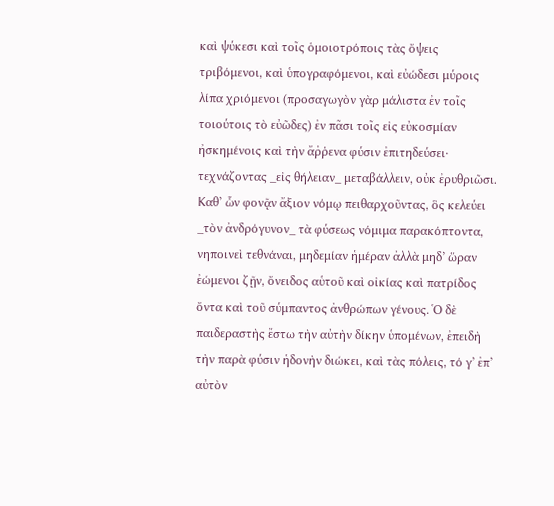καὶ ψύκεσι καὶ τοῖς ὁμοιοτρόποις τὰς ὄψεις τριβόμενοι, καὶ ὑπογραφόμενοι, καὶ εὐώδεσι μύροις λίπα χριόμενοι (προσαγωγὸν γὰρ μάλιστα ἐν τοῖς τοιούτοις τὸ εὐῶδες) ἐν πᾶσι τοῖς εἰς εὐκοσμίαν ἠσκημένοις καὶ τὴν ἄῤῥενα φύσιν ἐπιτηδεύσει· τεχνάζοντας _εἰς θήλειαν_ μεταβάλλειν, οὐκ ἐρυθριῶσι. Καθ’ ὧν φονᾷν ἄξιον νόμῳ πειθαρχοῦντας, ὃς κελεύει _τὸν ἀνδρόγυνον_ τὰ φύσεως νόμιμα παρακόπτοντα, νηποινεὶ τεθνάναι, μηδεμίαν ἡμέραν ἀλλὰ μηδ’ ὥραν ἐώμενοι ζῇν, ὄνειδος αὑτοῦ καὶ οἰκίας καὶ πατρίδος ὄντα καὶ τοῦ σύμπαντος ἀνθρώπων γένους. Ὁ δὲ παιδεραστὴς ἔστω τὴν αὐτὴν δίκην ὑπομένων, ἐπειδὴ τὴν παρὰ φύσιν ἡδονὴν διώκει, καὶ τὰς πόλεις, τό γ’ ἐπ’ αὐτὸν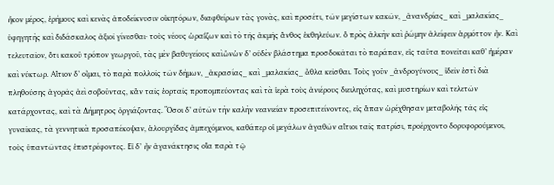ἧκον μέρος, ἐρήμους καὶ κενὰς ἀποδείκνυσιν οἰκητόρων, διαφθείρων τὰς γονὰς, καὶ προσέτι, τῶν μεγίστων κακῶν, _ἀνανδρίας_ καὶ _μαλακίας_ ὑφηγητὴς καὶ διδάσκαλος ἀξιοῖ γίνεσθαι· τοὺς νέους ὡραΐζων καὶ τὸ τῆς ἀκμῆς ἄνθος ἐκθηλεύων. ὃ πρὸς ἀλκὴν καὶ ῥώμην ἀλείφειν ἁρμόττον ἦν. Καὶ τελευταῖον, ὅτι κακοῦ τρόπον γεωργοῦ, τὰς μὲν βαθυγείους καὶὧνὡν δ’ οὐδὲν βλάστημα προσδοκᾶται τὸ παράπαν, εἰς ταῦτα πονεῖται καθ’ ἡμέραν καὶ νύκτωρ. Αἴτιον δ’ οἶμαι, τὸ παρὰ πολλοῖς τῶν δήμων, _ἀκρασίας_ καὶ _μαλακίας_ ἆθλα κεῖσθαι. Τοὺς γοῦν _ἀνδρογύνους_ ἰδεῖν ἐστὶ διὰ πληθούσης ἀγορᾶς ἀεὶ σοβοῦντας, κἂν ταῖς ἑορταῖς προπομπεύοντας καὶ τὰ ἱερὰ τοὺς ἀνιέρους διειληχότας, καὶ μυστηρίων καὶ τελετῶν κατάρχοντας, καὶ τὰ Δήμητρος ὀργιάζοντας. Ὅσοι δ’ αὐτῶν τὴν καλὴν νεανιείαν προσεπιτείνοντες, εἰς ἅπαν ὠρέχθησαν μεταβολῆς τᾶς εἰς γυναῖκας, τὰ γεννητικὰ προσαπέκοψαν, ἁλουργίδας ἀμπεχόμενοι, καθάπερ οἱ μεγάλων ἀγαθῶν αἴτιοι ταῖς πατρίσι, προέρχοντο δορυφορούμενοι, τοὺς ὑπαντῶντας ἐπιστρέφοντες. Εἰ δ’ ἦν ἀγανάκτησις οἵα παρὰ τῷ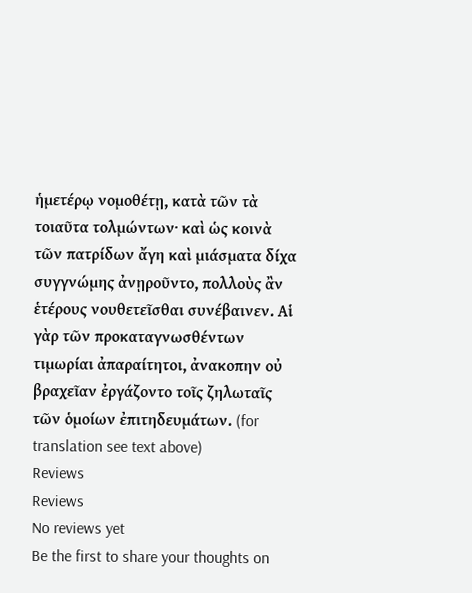ἡμετέρῳ νομοθέτῃ, κατὰ τῶν τὰ τοιαῦτα τολμώντων· καὶ ὡς κοινὰ τῶν πατρίδων ἄγη καὶ μιάσματα δίχα συγγνώμης ἀνῃροῦντο, πολλοὺς ἂν ἑτέρους νουθετεῖσθαι συνέβαινεν. Αἱ γὰρ τῶν προκαταγνωσθέντων τιμωρίαι ἀπαραίτητοι, ἀνακοπην οὐ βραχεῖαν ἐργάζοντο τοῖς ζηλωταῖς τῶν ὁμοίων ἐπιτηδευμάτων. (for translation see text above)
Reviews
Reviews
No reviews yet
Be the first to share your thoughts on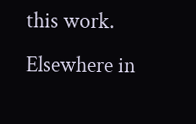this work.
Elsewhere in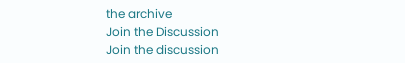the archive
Join the Discussion
Join the discussion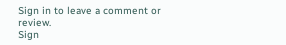Sign in to leave a comment or review.
Sign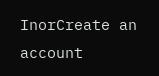InorCreate an account